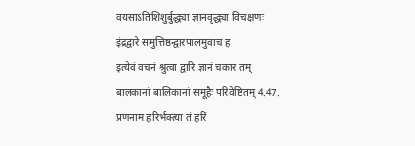वयसाऽतिशिशुर्बुद्ध्या ज्ञानवृद्ध्या विचक्षणः
इंद्रद्वारे समुत्तिष्ठन्द्वारपालमुवाच ह
इत्येवं वचनं श्रुत्वा द्वारि ज्ञानं चकार तम्
बालकानां बालिकानां समूहैः परिवेष्टितम् 4.47.
प्रणनाम हरिर्भक्त्या तं हरिं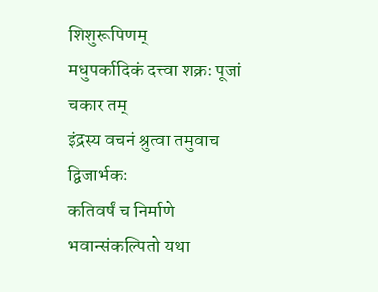शिशुरूपिणम्
मधुपर्कादिकं दत्त्वा शक्रः पूजां चकार तम्
इंद्रस्य वचनं श्रुत्वा तमुवाच द्विजार्भकः
कतिवर्षं च निर्माणे भवान्संकल्पितो यथा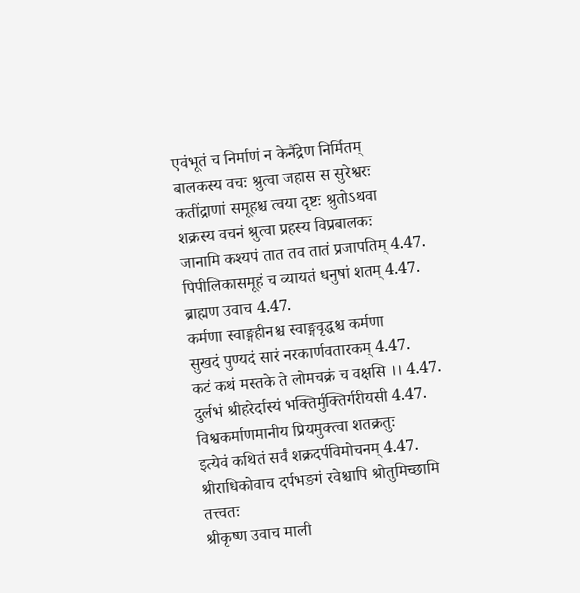एवंभूतं च निर्माणं न केनैंद्रेण निर्मितम्
बालकस्य वचः श्रुत्वा जहास स सुरेश्वरः
कतींद्राणां समूहश्च त्वया दृष्टः श्रुतोऽथवा
शक्रस्य वचनं श्रुत्वा प्रहस्य विप्रबालकः
जानामि कश्यपं तात तव तातं प्रजापतिम् 4.47.
पिपीलिकासमूहं च व्यायतं धनुषां शतम् 4.47.
ब्राह्मण उवाच 4.47.
कर्मणा स्वाङ्गहीनश्च स्वाङ्गवृद्धश्च कर्मणा
सुखदं पुण्यदं सारं नरकार्णवतारकम् 4.47.
कटं कथं मस्तके ते लोमचक्रं च वक्षसि ।। 4.47.
दुर्लभं श्रीहरेर्दास्यं भक्तिर्मुक्तिर्गरीयसी 4.47.
विश्वकर्माणमानीय प्रियमुक्त्वा शतक्रतुः
इत्येवं कथितं सर्वं शक्रदर्पविमोचनम् 4.47.
श्रीराधिकोवाच दर्पभङगं रवेश्चापि श्रोतुमिच्छामि तत्त्वतः
श्रीकृष्ण उवाच माली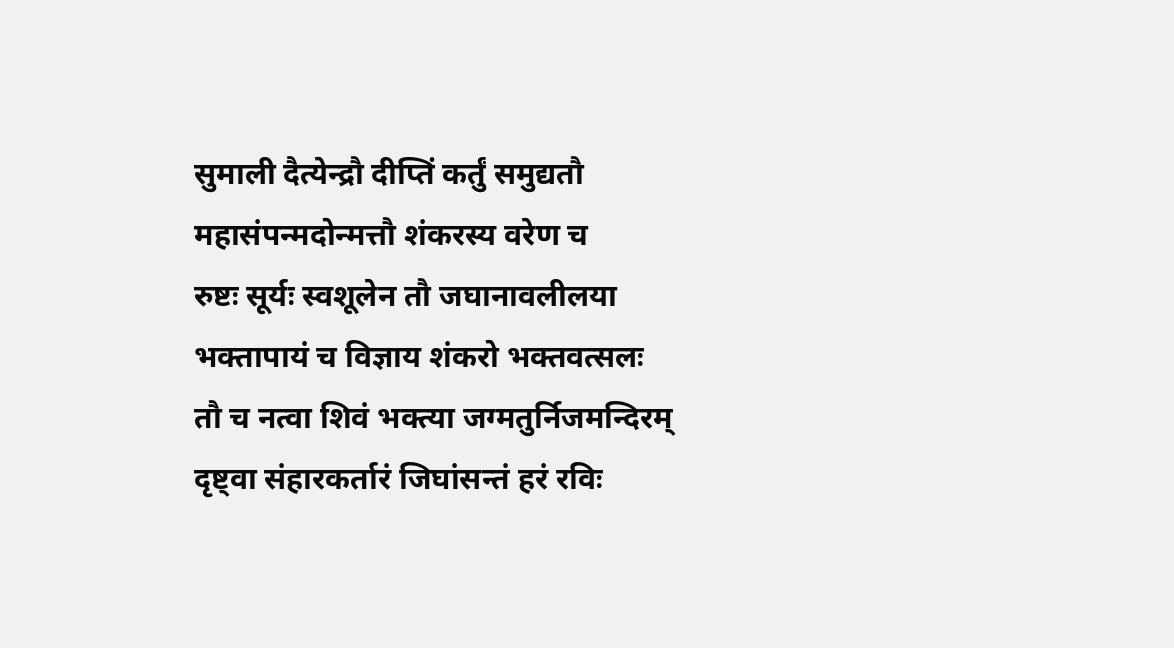सुमाली दैत्येन्द्रौ दीप्तिं कर्तुं समुद्यतौ
महासंपन्मदोन्मत्तौ शंकरस्य वरेण च
रुष्टः सूर्यः स्वशूलेन तौ जघानावलीलया
भक्तापायं च विज्ञाय शंकरो भक्तवत्सलः
तौ च नत्वा शिवं भक्त्या जग्मतुर्निजमन्दिरम्
दृष्ट्वा संहारकर्तारं जिघांसन्तं हरं रविः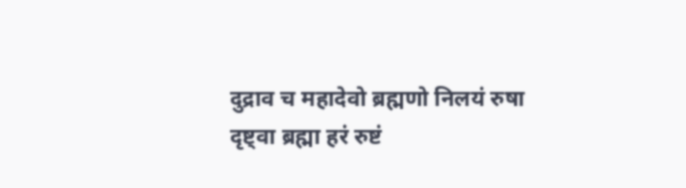दुद्राव च महादेवो ब्रह्मणो निलयं रुषा
दृष्ट्वा ब्रह्मा हरं रुष्टं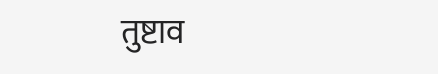तुष्टाव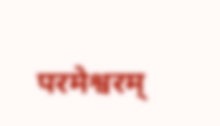परमेश्वरम्